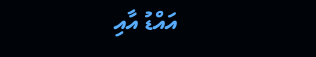އައްޑު އާއި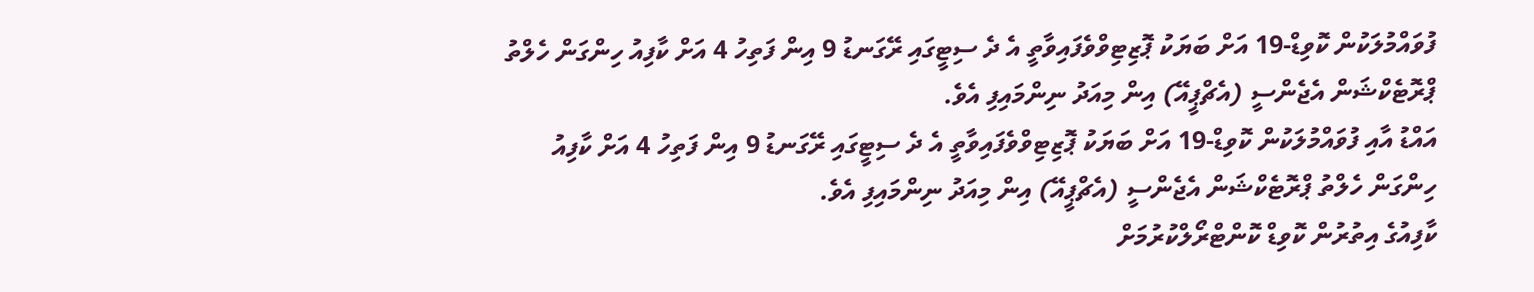ފުވައްމުލަކުން ކޮވިޑް-19 އަށް ބަޔަކު ޕޮޒިޓިވްވެފައިވާތީ އެ ދެ ސިޓީގައި ރޭގަނޑު 9 އިން ފަތިހު 4 އަށް ކާފިއު ހިންގަން ހެލްތު ޕްރޮޓެކްޝަން އެޖެންސީ (އެޗްޕީއޭ) އިން މިއަދު ނިންމައިފި އެވެ.
އައްޑު އާއި ފުވައްމުލަކުން ކޮވިޑް-19 އަށް ބަޔަކު ޕޮޒިޓިވްވެފައިވާތީ އެ ދެ ސިޓީގައި ރޭގަނޑު 9 އިން ފަތިހު 4 އަށް ކާފިއު ހިންގަން ހެލްތު ޕްރޮޓެކްޝަން އެޖެންސީ (އެޗްޕީއޭ) އިން މިއަދު ނިންމައިފި އެވެ.
ކާފިއުގެ އިތުރުން ކޮވިޑް ކޮންޓްރޯލްކުރުމަށް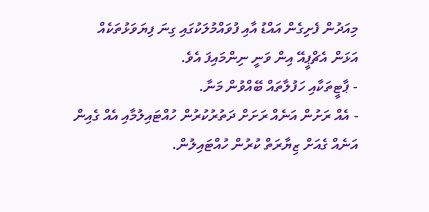މިއަދުން ފެށިގެން އައްޑު އާއި ފުވައްމުލަކުގައި ގިނަ ފިޔަވަޅުތަކެއް އަޅަން އެޗްޕީއޭ އިން ވަނީ ނިންމައިފަ އެވެ.
- ޕާޓީތަކާއި ހަފުލާތައް ބޭއްވުން މަނާ.
- އެއް ރަށުން އަނެއް ރަށަށް ދަތުރުކުރުން ހުއްޓައިލުމާއި އެއް ގެއިން އަނެއް ގެއަށް ޒިޔާރަތް ކުރުން ހުއްޓައިލުން.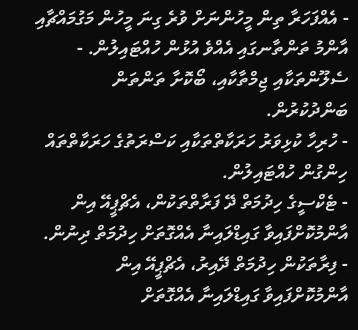- އެއްފަހަރާ ތިން މީހުންނަށް ވުރެ ގިނަ މީހުން މަގުމައްޗާއި އާންމު ތަންތާނގައި އެއްވެ އުޅުން ހުއްޓައިލުން. - ސެލޫންތަކާއި ޖިމްތާކާއި، ބޯކޮށާ ތަންތަން ބަންދުކުރުން.
- ހުރިހާ ކުޅިވަރު ހަރަކާތްތަކާއި ކަސްރަތުގެ ހަރަކާތްތައް ހިންގުން ހުއްޓައިލުން.
- ޓެކްސީގެ ހިދުމަތް ދޭ ފަރާތްތަކުން، އެޗްޕީއޭ އިން އާންމުކޮށްފައިވާ ގައިޑްލައިނާ އެއްގޮތަށް ހިދުމަތް ދިނުން.
- ފިރާތަކުން ހިދުމަތް ދޭއިރު، އެޗްޕީއޭ އިން އާންމުކޮށްފައިވާ ގައިޑްލައިނާ އެއްގޮތަށް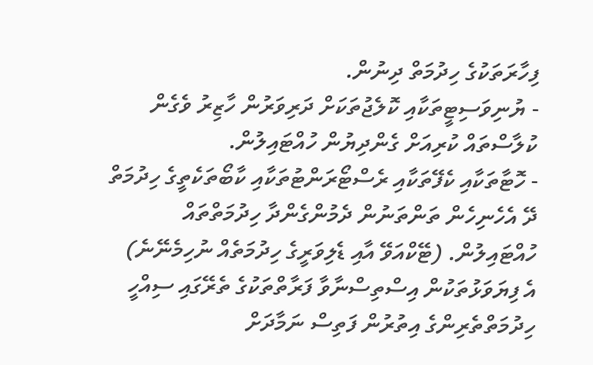ފިހާރަތަކުގެ ހިދުމަތް ދިނުން.
- ޔުނިވަސިޓީތަކާއި ކޮލެޖުތަކަށް ދަރިވަރުން ހާޒިރު ވެގެން ކުލާސްތައް ކުރިއަށް ގެންދިޔުން ހުއްޓައިލުން.
- ހޮޓާތަކާއި ކެފޭތަކާއި ރެސްޓޯރަންޓުތަކާއި ކާބޯތަކެތީގެ ހިދުމަތް ދޭ އެހެނިހެން ތަންތަނުން ދެމުންގެންދާ ހިދުމަތްތައް ހުއްޓައިލުން. (ޓޭކްއަވޭ އާއި ޑެލިވަރީގެ ހިދުމަތެއް ނުހިމެނޭނެ)
އެ ފިޔަވަޅުތަކުން އިސްތިސްނާވާ ފަރާތްތަކުގެ ތެރޭގައި ސިއްހީ ހިދުމަތްތެރިންގެ އިތުރުން ފަތިސް ނަމާދަށް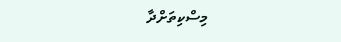މިސްކިތަށްދާ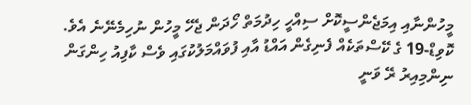މީހުންނާއި އިމަޖެންސީކޮށް ސިއްހީ ހިދުމަތް ހޯދަން ޖެހޭ މީހުން ނުހިމެނޭނެ އެވެ.
ކޮވިޑް-19 ގެ ކޭސްތަކެއް ފެނިގެން އައްޑު އާއި ފުވައްމަލުކުގައި ވެސް ކާފިއު ހިންގަން ނިންމިއިރު ރޭ ވަނީ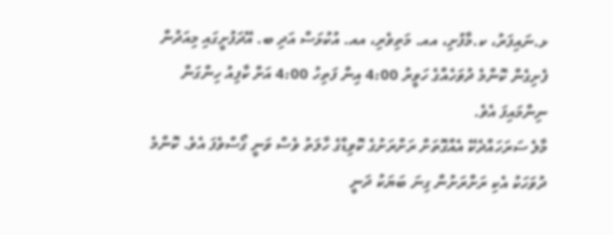ޅ.ނައިފަރު، ކ.މާފުށި، އއ. މަތިވެރި، އއ. އުކުޅަސް އަދި ބ. އޭދަފުށީގައި މިއަދުން ފެށިގެން ކޮންމެ ދުވަހެއްގެ ހަވީރު 4:00 އިން ފަތިހު 4:00 އަށް ކާފިއު ހިންގަން ނިންމައިފަ އެވެ.
މާލެ ސަރަހައްދެކޭ އެއްގޮތަށް ރަށްރަށުގެ ކޮވިޑްގެ ހާލަތު ވެސް ވަނީ ގޯސްވެފަ އެވެ. ކޮންމެ ދުވަހަކު އެކި ރަށްރަށުން ގިނަ ބަޔަކު ދަނީ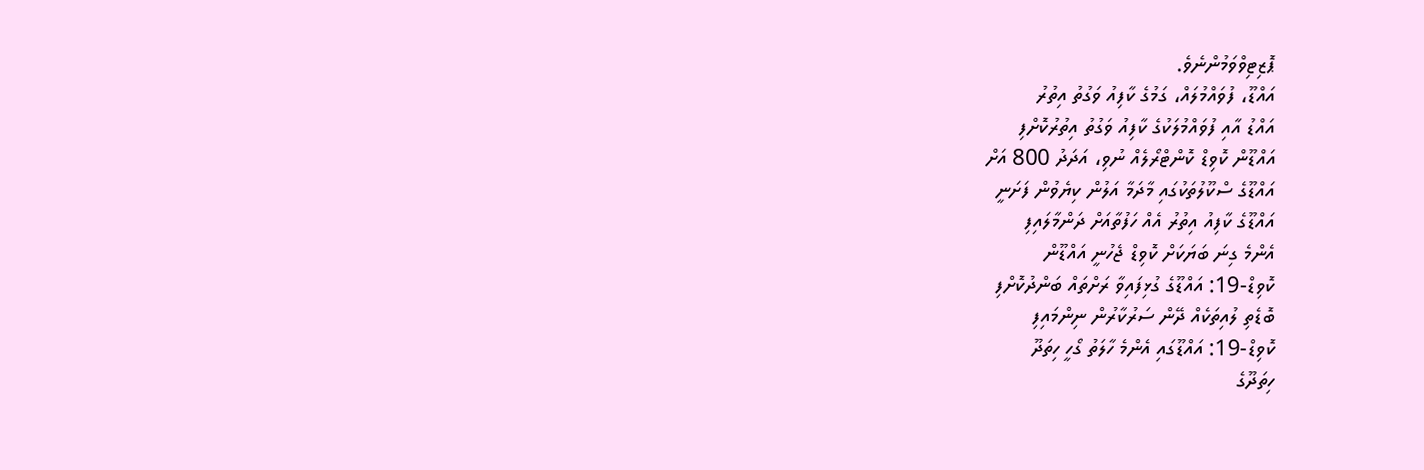ޕޮޒިޓިވްވަމުންނެވެ.
އައްޑޫ، ފުވައްމުލައް، ގަމުގެ ކާފިއު ވަގުތު އިތުރު
އައްޑު އާއި ފުވައްމުލަކުގެ ކާފިއު ވަގުތު އިތުރުކޮށްފި
އައްޑޫން ކޮވިޑް ކޮންޓްރޯލެއް ނުވި، އަދަދު 800 އަށް
އައްޑޫގެ ސްކޫލުތަކުގައި މާދަމާ އަލުން ކިޔެވުން ފަށަނީ
އައްޑޫގެ ކާފިއު އިތުރު އެއް ހަފުތާއަށް ދަންމާލައިފި
އެންމެ ގިނަ ބަޔަކަށް ކޮވިޑް ޖެހުނީ އައްޑޫން
ކޮވިޑް-19: އައްޑޫގެ ގުޅިފައިވާ ރަށްތައް ބަންދުކޮށްފި
ބޮޑެތި ލުއިތަކެއް ދޭން ސަރުކާރުން ނިންމައިފި
ކޮވިޑް-19: އައްޑޫގައި އެންމެ ހާލަތު ގޯހީ ހިތަދޫ
ހިތަދޫގެ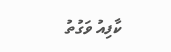ކާފިއު ވަގުތު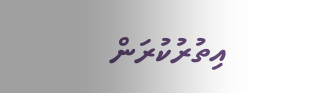އިތުރުކުރަން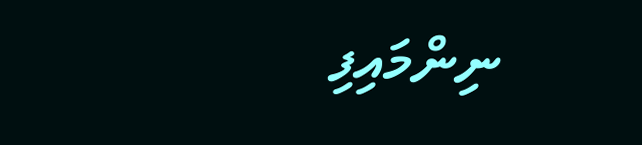ނިންމައިފި